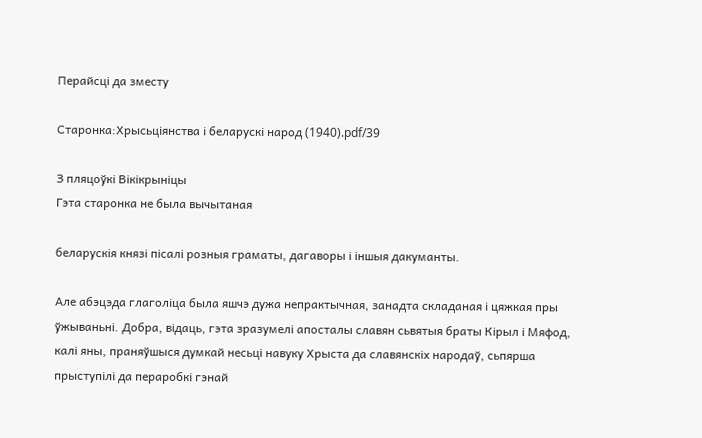Перайсці да зместу

Старонка:Хрысьціянства і беларускі народ (1940).pdf/39

З пляцоўкі Вікікрыніцы
Гэта старонка не была вычытаная

беларускія князі пісалі розныя граматы, дагаворы і іншыя дакуманты.

Але абэцэда глаголіца была яшчэ дужа непрактычная, занадта складаная і цяжкая пры ўжываньні. Добра, відаць, гэта зразумелі апосталы славян сьвятыя браты Кірыл і Мяфод, калі яны, праняўшыся думкай несьці навуку Хрыста да славянскіх народаў, сьпярша прыступілі да пераробкі гэнай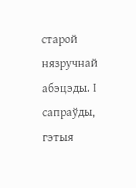старой нязручнай абэцэды. І сапраўды, гэтыя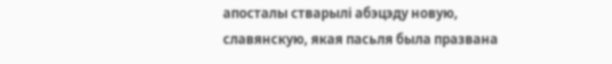апосталы стварылі абэцэду новую, славянскую, якая пасьля была празвана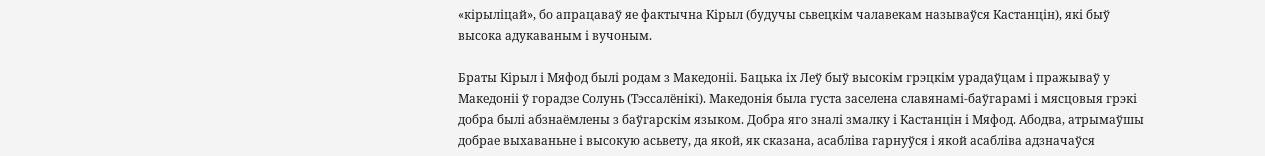«кірыліцай», бо апрацаваў яе фактычна Кірыл (будучы сьвецкім чалавекам называўся Кастанцін), які быў высока адукаваным і вучоным.

Браты Кірыл і Мяфод былі родам з Македоніі. Бацька іх Леў быў высокім грэцкім урадаўцам і пражываў у Македоніі ў горадзе Солунь (Тэссалёнікі). Македонія была густа заселена славянамі-баўгарамі і мясцовыя грэкі добра былі абзнаёмлены з баўгарскім языком. Добра яго зналі змалку і Кастанцін і Мяфод. Абодва, атрымаўшы добрае выхаваньне і высокую асьвету, да якой, як сказана, асабліва гарнуўся і якой асабліва адзначаўся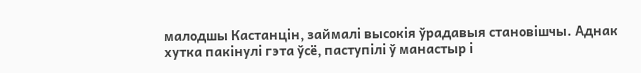малодшы Кастанцін, займалі высокія ўрадавыя становішчы. Аднак хутка пакінулі гэта ўсё, паступілі ў манастыр і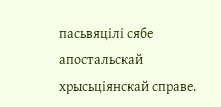пасьвяцілі сябе апостальскай хрысьціянскай справе.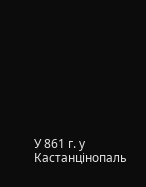У 861 г. у Кастанцінопаль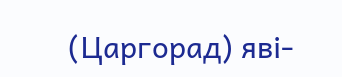(Царгорад) яві-